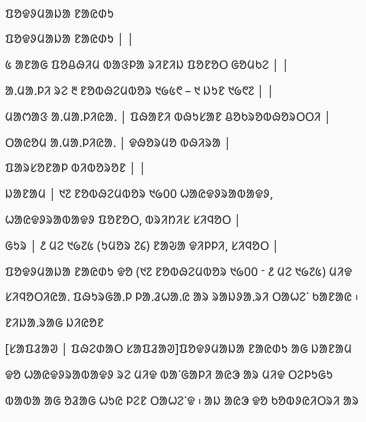ᱯᱚᱫᱽᱢᱟᱡᱟ ᱱᱟᱭᱰᱩ
ᱯᱚᱫᱽᱢᱟᱡᱟ ᱱᱟᱭᱰᱩ | |
᱕ ᱟᱱᱟᱜ ᱯᱚᱪᱷᱤᱢ ᱵᱟᱝᱞᱟ ᱨᱤᱱᱤᱡ ᱯᱚᱱᱚᱛ ᱜᱚᱢᱠᱮ | |
ᱟᱹᱢᱟᱹᱞᱤ ᱨᱮ ᱓ ᱱᱚᱵᱷᱮᱢᱵᱚᱨ ᱑᱙᱕᱖ – ᱑ ᱡᱩᱱ ᱑᱙᱖᱗ | |
ᱢᱟᱬᱟᱝ ᱟᱹᱢᱟᱹᱞᱤᱭᱟᱹ | ᱯᱷᱟᱱᱤ ᱵᱷᱩᱥᱟᱱ ᱪᱚᱠᱨᱚᱵᱷᱚᱨᱛᱛᱤ |
ᱛᱟᱭᱚᱢ ᱟᱹᱢᱟᱹᱞᱤᱭᱟᱹ | ᱫᱷᱚᱨᱢᱚ ᱵᱷᱤᱨᱟ |
ᱯᱟᱨᱥᱚᱱᱟᱞ ᱵᱤᱵᱚᱨᱚᱱ | |
ᱡᱟᱱᱟᱢ | ᱑᱗ ᱱᱚᱵᱷᱮᱢᱵᱚᱨ ᱑᱙᱐᱐ ᱦᱟᱭᱫᱽᱨᱟᱵᱟᱫᱽ, ᱦᱟᱭᱫᱽᱨᱟᱵᱟᱫᱽ ᱯᱚᱱᱚᱛ, ᱵᱨᱤᱴᱤᱥ ᱥᱤᱧᱚᱛ |
ᱜᱩᱨ | ᱒ ᱢᱮ ᱑᱙᱗᱕ (ᱩᱢᱚᱨ ᱗᱔) ᱱᱟᱶᱟ ᱫᱤᱞᱞᱤ, ᱥᱤᱧᱚᱛ |
ᱯᱚᱫᱽᱢᱟᱡᱟ ᱱᱟᱭᱰᱩ ᱫᱚ (᱑᱗ ᱱᱚᱵᱷᱮᱢᱵᱚᱨ ᱑᱙᱐᱐ ᱼ ᱒ ᱢᱮ ᱑᱙᱗᱕) ᱢᱤᱫ ᱥᱤᱧᱚᱛᱤᱭᱟᱹ ᱯᱷᱩᱨᱜᱟᱹᱞ ᱞᱟᱹᱲᱦᱟᱹᱭ ᱟᱨ ᱨᱟᱡᱽᱟᱹᱨᱤ ᱛᱟᱦᱮᱸ ᱠᱟᱱᱟᱭ ᱾
ᱱᱤᱡᱟᱹᱨᱟᱜ ᱡᱤᱭᱚᱱ
[ᱥᱟᱯᱲᱟᱣ | ᱯᱷᱮᱰᱟᱛ ᱥᱟᱯᱲᱟᱣ]ᱯᱚᱫᱽᱢᱟᱡᱟ ᱱᱟᱭᱰᱩ ᱟᱜ ᱡᱟᱱᱟᱢ ᱫᱚ ᱦᱟᱭᱫᱽᱨᱟᱵᱟᱫᱽ ᱨᱮ ᱢᱤᱫ ᱵᱟᱸᱜᱟᱞᱤ ᱟᱭᱳ ᱟᱨ ᱢᱤᱫ ᱛᱮᱞᱩᱜᱩ ᱵᱟᱵᱟ ᱟᱜ ᱚᱲᱟᱜ ᱦᱩᱭ ᱞᱮᱱ ᱛᱟᱦᱮᱸᱫ ᱾ ᱟᱡ ᱟᱭᱳ ᱫᱚ ᱠᱚᱵᱽᱭᱤᱛᱨᱤ ᱟᱨ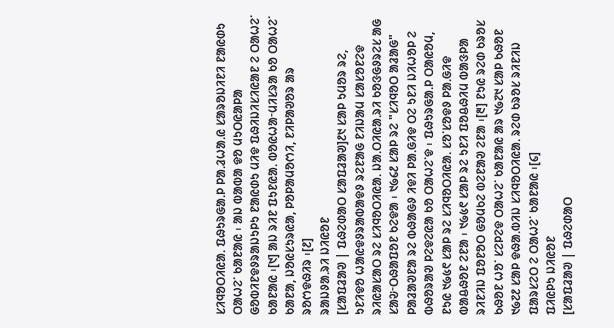ᱥᱤᱧᱚᱛᱤᱭᱟᱹ ᱯᱷᱩᱨᱜᱟᱹᱞ ᱞᱟᱹᱲᱦᱟᱹᱭ ᱥᱟᱨᱚᱡᱤᱱᱤ ᱱᱟᱭᱰᱩ ᱛᱟᱦᱮᱸ ᱠᱟᱱᱟᱭ ᱾ ᱟᱡ ᱵᱟᱵᱟ ᱫᱚ ᱢᱩᱛᱭᱟᱞᱟ ᱜᱚᱵᱤᱱᱫᱽᱨᱟᱡᱩᱞᱩ ᱱᱟᱭᱰᱩ ᱢᱤᱫ ᱯᱷᱤᱡᱤᱥᱤᱭᱟᱱ ᱮ ᱛᱟᱦᱮᱸ ᱠᱟᱱᱟᱭ ᱾[᱑] ᱟᱡ ᱨᱤᱱ ᱯᱩᱱᱭᱟᱹ ᱵᱚᱭᱦᱟᱼᱢᱤᱥᱨᱟ ᱠᱚ ᱛᱟᱦᱮᱸ ᱠᱟᱱᱟ, ᱡᱚᱭᱥᱩᱨᱭᱟ, ᱞᱚᱞᱟᱢᱚᱬᱤ, ᱱᱤᱞᱟᱣᱚᱨ ᱟᱨ ᱨᱚᱬᱫᱷᱤᱨ ᱾[᱒]
ᱨᱟᱡᱽᱟᱹᱨᱤ ᱡᱤᱭᱚᱱ
[ᱥᱟᱯᱲᱟᱣ | ᱯᱷᱮᱰᱟᱛ ᱥᱟᱯᱲᱟᱣ]᱒᱑ ᱥᱟᱞ ᱩᱢᱚᱨ ᱨᱮ, ᱩᱱᱤᱫᱚ ᱦᱟᱭᱫᱽᱨᱟᱵᱟᱫᱽ ᱨᱮᱱᱟᱜ ᱱᱤᱡᱟᱢ ᱥᱟᱥᱚᱱᱮᱫ ᱨᱤᱭᱟᱥᱟᱛ ᱨᱮ ᱥᱤᱧᱚᱛᱤᱭᱟᱹ ᱡᱟᱹᱛᱤᱭᱟᱹᱨᱤ ᱠᱚᱝᱜᱽᱨᱮᱥ ᱟᱜ ᱥᱟᱶᱼᱛᱷᱟᱯᱚᱱ ᱠᱮᱫᱟ ᱾ ᱑᱙᱔᱒ ᱥᱟᱞ ᱨᱮ "ᱥᱤᱧᱚᱛ ᱟᱲᱟᱜ" ᱞᱟᱲᱟᱣᱱᱟ ᱨᱮ ᱵᱷᱟᱜᱽ ᱤᱫᱤ ᱞᱟᱹᱜᱤᱫ ᱛᱮ ᱩᱱᱤ ᱡᱤᱦᱚᱞ ᱮ ᱵᱷᱚᱨᱟᱣ ᱞᱮᱫᱮᱭᱟ ᱠᱚ ᱛᱟᱦᱮᱸᱫ ᱾ ᱯᱷᱩᱨᱜᱟᱹᱞ ᱛᱟᱭᱚᱢ, ᱱᱩᱭ ᱑᱙᱕᱖ ᱥᱟᱞ ᱨᱮ ᱥᱤᱧᱚᱛᱤᱭᱟᱹ ᱥᱚᱸᱥᱚᱫᱽ ᱞᱟᱹᱜᱤᱫ ᱵᱟᱪᱷᱚᱱ ᱮᱱᱟ ᱾ ᱑᱙᱕᱖ ᱥᱟᱞ ᱨᱮ ᱩᱱᱤ ᱯᱚᱪᱷᱤᱢ ᱵᱟᱝᱞᱟ ᱨᱤᱱᱤᱡ ᱯᱚᱱᱚᱛ ᱜᱚᱢᱠᱮ ᱵᱮᱱᱟᱣ ᱮᱱᱟ ᱾[᱓] ᱱᱩᱭ ᱨᱮᱰ ᱠᱨᱚᱥ ᱠᱷᱚᱱ ᱦᱚᱸ ᱥᱮᱞᱮᱫ ᱛᱟᱦᱮᱸ ᱠᱟᱱᱟᱭ ᱟᱨ ᱑᱙᱗᱑ ᱥᱟᱞ ᱠᱷᱚᱱ ᱑᱙᱗᱒ ᱥᱟᱞ ᱫᱷᱟᱹᱵᱤᱡ ᱥᱤᱧᱚᱛᱤᱭᱟᱹ ᱨᱮᱰ ᱠᱨᱚᱥ ᱨᱤᱱᱤᱡ ᱯᱟᱨᱥᱮᱛ ᱮ ᱛᱟᱦᱮᱸ ᱠᱟᱱᱟᱭ ᱾[᱔]
ᱯᱤᱭᱞᱩ ᱡᱤᱭᱚᱱ
[ᱥᱟᱯᱲᱟᱣ | ᱯᱷᱮᱰᱟᱛ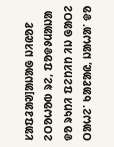ᱥᱟᱯᱲᱟᱣ]ᱟᱡᱟᱜ ᱡᱤᱭᱚᱱ ᱮᱛᱚᱦᱚᱵ ᱨᱮ, ᱯᱚᱫᱽᱢᱟᱡᱟ ᱫᱚ ᱨᱩᱴᱤ ᱯᱮᱴᱤᱴ ᱤᱡ ᱜᱟᱛᱮ ᱛᱟᱦᱮᱸ ᱠᱟᱱᱟᱭ, ᱡᱟᱦᱟᱸ ᱫᱚ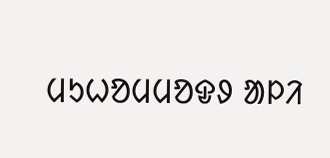ᱢᱩᱦᱚᱢᱢᱚᱫᱽ ᱟᱞᱤ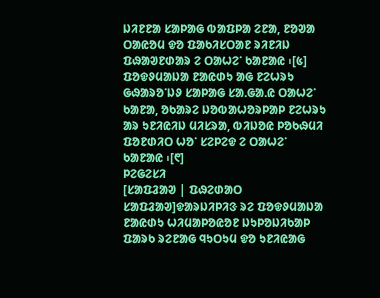ᱡᱤᱱᱱᱟ ᱥᱟᱞᱟᱜ ᱵᱟᱯᱞᱟ ᱮᱱᱟ, ᱱᱚᱣᱟ ᱛᱟᱭᱚᱢ ᱫᱚ ᱯᱟᱠᱤᱥᱛᱟᱱ ᱨᱤᱱᱤᱡ ᱯᱷᱟᱣᱱᱰᱟᱨ ᱮ ᱛᱟᱦᱮᱸ ᱠᱟᱱᱟᱭ ᱾[᱕] ᱯᱚᱫᱽᱢᱟᱡᱟ ᱱᱟᱭᱰᱩ ᱟᱜ ᱱᱮᱦᱨᱩ ᱜᱷᱟᱨᱚᱸᱡᱽ ᱥᱟᱞᱟᱜ ᱥᱟᱹᱜᱟᱹᱭ ᱛᱟᱦᱮᱸ ᱠᱟᱱᱟ, ᱚᱠᱟᱨᱮ ᱡᱚᱵᱟᱦᱚᱨᱞᱟᱞ ᱱᱮᱦᱨᱩ ᱟᱨ ᱩᱱᱤᱭᱤᱡ ᱢᱤᱥᱨᱟ, ᱵᱤᱡᱚᱭ ᱞᱚᱠᱷᱢᱤ ᱯᱚᱱᱰᱤᱛ ᱦᱚᱸ ᱥᱮᱞᱮᱫ ᱮ ᱛᱟᱦᱮᱸ ᱠᱟᱱᱟᱭ ᱾[᱖]
ᱞᱮᱜᱮᱥᱤ
[ᱥᱟᱯᱲᱟᱣ | ᱯᱷᱮᱰᱟᱛ ᱥᱟᱯᱲᱟᱣ]ᱫᱟᱨᱡᱤᱞᱤᱝ ᱨᱮ ᱯᱚᱫᱽᱢᱟᱡᱟ ᱱᱟᱭᱰᱩ ᱦᱤᱢᱟᱞᱚᱭᱚᱱ ᱡᱩᱞᱚᱡᱤᱠᱟᱞ ᱯᱟᱨᱠ ᱨᱮᱱᱟᱜ ᱧᱩᱛᱩᱢ ᱫᱚ ᱩᱱᱤᱭᱟᱜ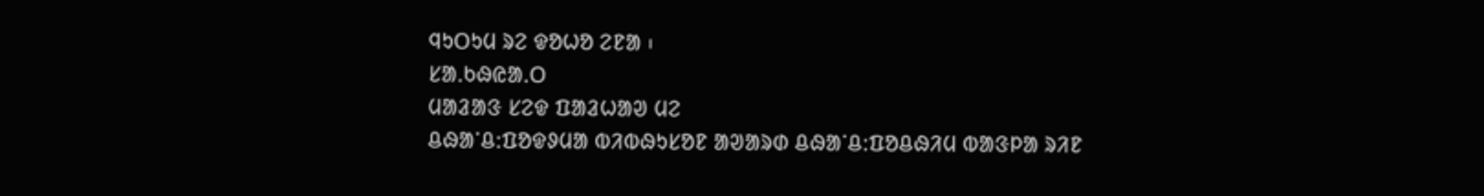ᱧᱩᱛᱩᱢ ᱨᱮ ᱫᱚᱦᱚ ᱮᱱᱟ ᱾
ᱥᱟᱹᱠᱷᱭᱟᱹᱛ
ᱢᱟᱲᱟᱝ ᱥᱮᱫ ᱯᱟᱲᱦᱟᱣ ᱢᱮ
ᱪᱷᱟᱸᱪ:ᱯᱚᱫᱽᱢᱟ ᱵᱤᱵᱷᱩᱥᱚᱱ ᱟᱣᱟᱨᱰ ᱪᱷᱟᱸᱪ:ᱯᱚᱪᱷᱤᱢ ᱵᱟᱝᱞᱟ ᱨᱤᱱ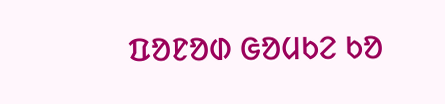ᱯᱚᱱᱚᱰ ᱜᱚᱢᱠᱮ ᱠᱚ